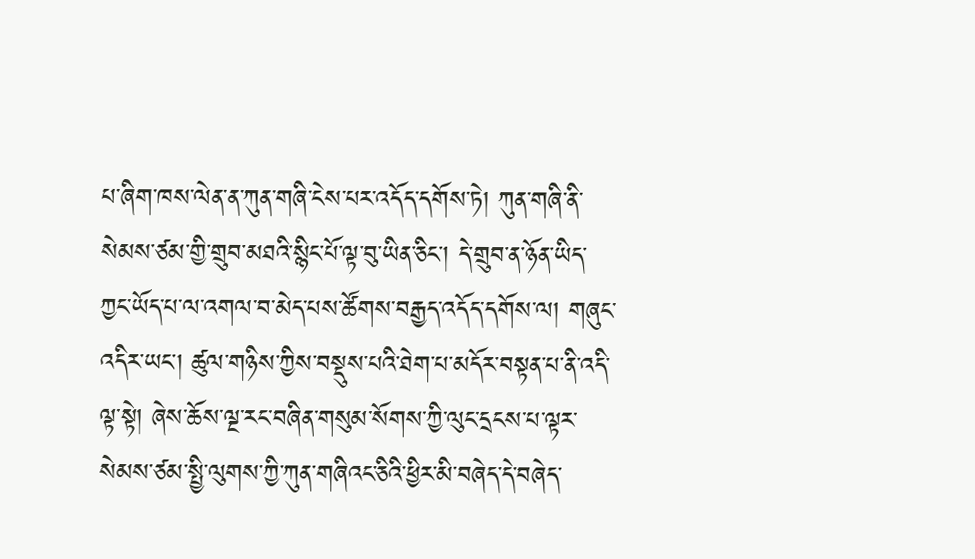པ་ཞིག་ཁས་ལེན་ན་ཀུན་གཞི་ངེས་པར་འདོད་དགོས་ཏེ། ཀུན་གཞི་ནི་སེམས་ཙམ་གྱི་གྲུབ་མཐའི་སྙིང་པོ་ལྟ་བུ་ཡིན་ཅིང་། དེ་གྲུབ་ན་ཉོན་ཡིད་ཀྱང་ཡོད་པ་ལ་འགལ་བ་མེད་པས་ཚོགས་བརྒྱད་འདོད་དགོས་ལ། གཞུང་འདིར་ཡང་། ཚུལ་གཉིས་ཀྱིས་བསྡུས་པའི་ཐེག་པ་མདོར་བསྟན་པ་ནི་འདི་ལྟ་སྟེ། ཞེས་ཆོས་ལྔ་རང་བཞིན་གསུམ་སོགས་ཀྱི་ལུང་དྲངས་པ་ལྟར་སེམས་ཙམ་སྤྱི་ལུགས་ཀྱི་ཀུན་གཞིའང་ཅིའི་ཕྱིར་མི་བཞེད་དེ་བཞེད་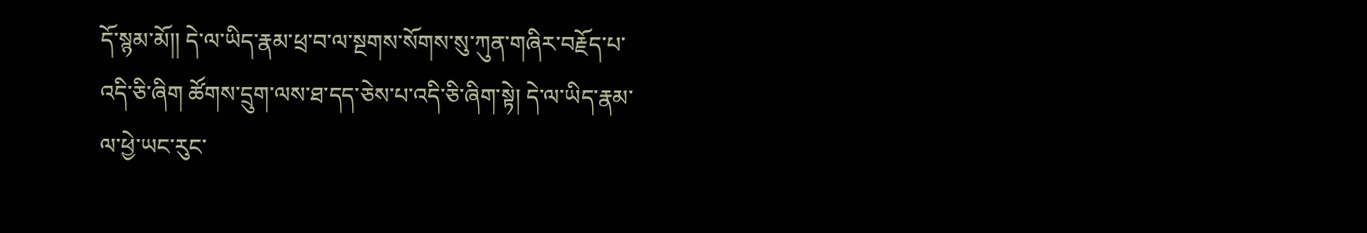དོ་སྙམ་མོ།། དེ་ལ་ཡིད་རྣམ་ཕྲ་བ་ལ་སྔགས་སོགས་སུ་ཀུན་གཞིར་བརྗོད་པ་འདི་ཅི་ཞིག ཚོགས་དྲུག་ལས་ཐ་དད་ཅེས་པ་འདི་ཅི་ཞིག་སྟེ། དེ་ལ་ཡིད་རྣམ་ལ་ཕྱེ་ཡང་རུང་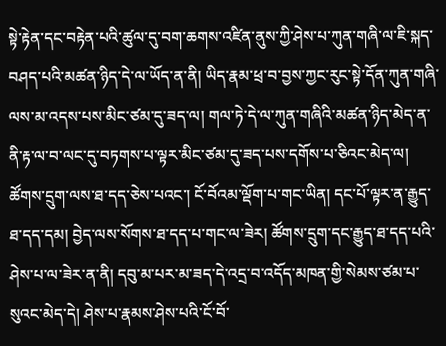སྟེ་རྟེན་དང་བརྟེན་པའི་ཚུལ་དུ་བག་ཆགས་འཛིན་ནུས་ཀྱི་ཤེས་པ་ཀུན་གཞི་ལ་ཇི་སྐད་བཤད་པའི་མཚན་ཉིད་དེ་ལ་ཡོད་ན་ནི། ཡིད་རྣམ་ཕྲ་བ་བྱས་ཀྱང་རུང་སྟེ་དོན་ཀུན་གཞི་ལས་མ་འདས་པས་མིང་ཙམ་དུ་ཟད་ལ། གལ་ཏེ་དེ་ལ་ཀུན་གཞིའི་མཚན་ཉིད་མེད་ན་ནི་རྟ་ལ་བ་ལང་དུ་བཏགས་པ་ལྟར་མིང་ཙམ་དུ་ཟད་པས་དགོས་པ་ཅིའང་མེད་ལ། ཚོགས་དྲུག་ལས་ཐ་དད་ཅེས་པའང་། ངོ་བོའམ་ལྡོག་པ་གང་ཡིན། དང་པོ་ལྟར་ན་རྒྱུད་ཐ་དད་དམ། བྱེད་ལས་སོགས་ཐ་དད་པ་གང་ལ་ཟེར། ཚོགས་དྲུག་དང་རྒྱུད་ཐ་དད་པའི་ཤེས་པ་ལ་ཟེར་ན་ནི། དབུ་མ་པར་མ་ཟད་དེ་འདྲ་བ་འདོད་མཁན་གྱི་སེམས་ཙམ་པ་སུའང་མེད་དེ། ཤེས་པ་རྣམས་ཤེས་པའི་ངོ་བོ་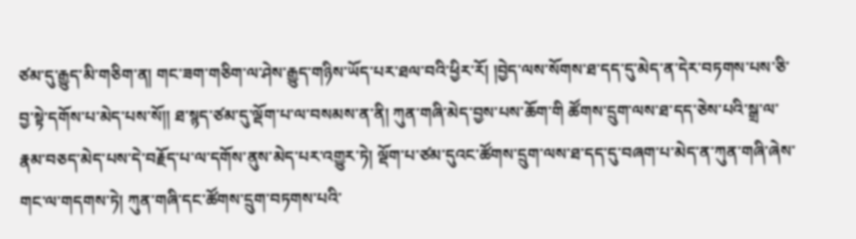ཙམ་དུ་རྒྱུད་མི་གཅིག་ན། གང་ཟག་གཅིག་ལ་ཤེས་རྒྱུད་གཉིས་ཡོད་པར་ཐལ་བའི་ཕྱིར་རོ། །བྱེད་ལས་སོགས་ཐ་དད་དུ་མེད་ན་དེར་བཏགས་པས་ཅི་བྱ་སྟེ་དགོས་པ་མེད་པས་སོ།། ཐ་སྙད་ཙམ་དུ་ལྡོག་པ་ལ་བསམས་ན་ནི། ཀུན་གཞི་མེད་བྱས་པས་ཆོག་གི ཚོགས་དྲུག་ལས་ཐ་དད་ཅེས་པའི་སྒྲ་ལ་རྣམ་བཅད་མེད་པས་དེ་བརྗོད་པ་ལ་དགོས་ནུས་མེད་པར་འགྱུར་ཏེ། ལྡོག་པ་ཙམ་དུའང་ཚོགས་དྲུག་ལས་ཐ་དད་དུ་བཞག་པ་མེད་ན་ཀུན་གཞི་ཞེས་གང་ལ་གདགས་ཏེ། ཀུན་གཞི་དང་ཚོགས་དྲུག་བཏགས་པའི་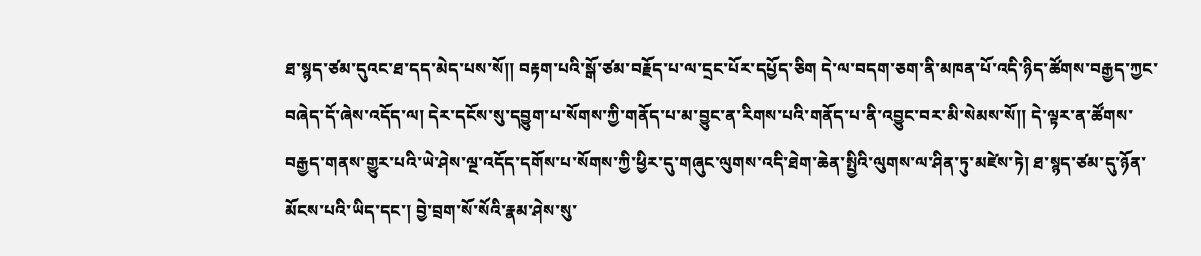ཐ་སྙད་ཙམ་དུའང་ཐ་དད་མེད་པས་སོ།། བརྟག་པའི་སྒོ་ཙམ་བརྗོད་པ་ལ་དྲང་པོར་དཔྱོད་ཅིག དེ་ལ་བདག་ཅག་ནི་མཁན་པོ་འདི་ཉིད་ཚོགས་བརྒྱད་ཀྱང་བཞེད་དོ་ཞེས་འདོད་ལ། དེར་དངོས་སུ་དབྱུག་པ་སོགས་ཀྱི་གནོད་པ་མ་བྱུང་ན་རིགས་པའི་གནོད་པ་ནི་འབྱུང་བར་མི་སེམས་སོ།། དེ་ལྟར་ན་ཚོགས་བརྒྱད་གནས་གྱུར་པའི་ཡེ་ཤེས་ལྔ་འདོད་དགོས་པ་སོགས་ཀྱི་ཕྱིར་དུ་གཞུང་ལུགས་འདི་ཐེག་ཆེན་སྤྱིའི་ལུགས་ལ་ཤིན་ཏུ་མཛེས་ཏེ། ཐ་སྙད་ཙམ་དུ་ཉོན་མོངས་པའི་ཡིད་དང་། བྱེ་བྲག་སོ་སོའི་རྣམ་ཤེས་སུ་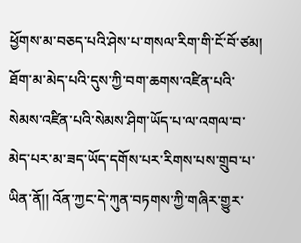ཕྱོགས་མ་བཅད་པའི་ཤེས་པ་གསལ་རིག་གི་ངོ་བོ་ཙམ། ཐོག་མ་མེད་པའི་དུས་ཀྱི་བག་ཆགས་འཛིན་པའི་སེམས་འཛིན་པའི་སེམས་ཤིག་ཡོད་པ་ལ་འགལ་བ་མེད་པར་མ་ཟད་ཡོད་དགོས་པར་རིགས་པས་གྲུབ་པ་ཡིན་ནོ།། འོན་ཀྱང་དེ་ཀུན་བཏགས་ཀྱི་གཞིར་གྱུར་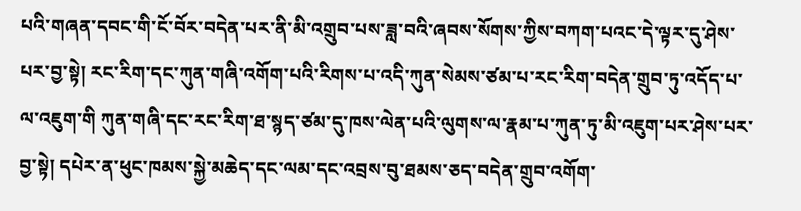པའི་གཞན་དབང་གི་ངོ་བོར་བདེན་པར་ནི་མི་འགྲུབ་པས་ཟླ་བའི་ཞབས་སོགས་ཀྱིས་བཀག་པའང་དེ་ལྟར་དུ་ཤེས་པར་བྱ་སྟེ། རང་རིག་དང་ཀུན་གཞི་འགོག་པའི་རིགས་པ་འདི་ཀུན་སེམས་ཙམ་པ་རང་རིག་བདེན་གྲུབ་ཏུ་འདོད་པ་ལ་འཇུག་གི ཀུན་གཞི་དང་རང་རིག་ཐ་སྙད་ཙམ་དུ་ཁས་ལེན་པའི་ལུགས་ལ་རྣམ་པ་ཀུན་ཏུ་མི་འཇུག་པར་ཤེས་པར་བྱ་སྟེ། དཔེར་ན་ཕུང་ཁམས་སྐྱེ་མཆེད་དང་ལམ་དང་འབྲས་བུ་ཐམས་ཅད་བདེན་གྲུབ་འགོག་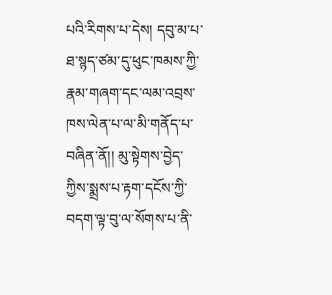པའི་རིགས་པ་དེས། དབུ་མ་པ་ཐ་སྙད་ཙམ་དུ་ཕུང་ཁམས་ཀྱི་རྣམ་གཞག་དང་ལམ་འབྲས་ཁས་ལེན་པ་ལ་མི་གནོད་པ་བཞིན་ནོ།། མུ་སྟེགས་བྱེད་ཀྱིས་སྨྲས་པ་རྟག་དངོས་ཀྱི་བདག་ལྟ་བུ་ལ་སོགས་པ་ནི་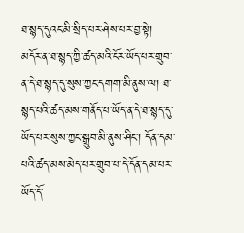ཐ་སྙད་དུའང་མི་སྲིད་པར་ཤེས་པར་བྱ་སྟེ། མདོར་ན་ཐ་སྙད་ཀྱི་ཚད་མའི་ངོར་ཡོད་པར་གྲུབ་ན་དེ་ཐ་སྙད་དུ་སུས་ཀྱང་དགག་མི་ནུས་ལ། ཐ་སྙད་པའི་ཚད་མས་གནོད་པ་ཡོད་ན་དེ་ཐ་སྙད་དུ་ཡོད་པར་སུས་ཀྱང་སྒྲུབ་མི་ནུས་ཤིང་། དོན་དམ་པའི་ཚད་མས་མེད་པར་གྲུབ་པ་དེ་དོན་དམ་པར་ཡོད་དོ་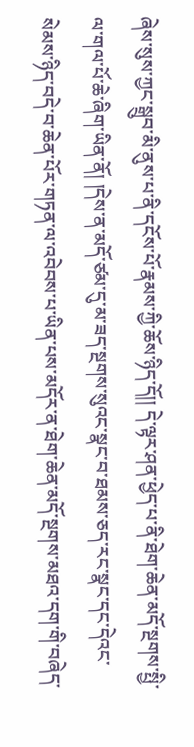ཞེས་སུས་ཀྱང་སྒྲུབ་མི་ནུས་པ་ནི་དངོས་པོ་རྣམས་ཀྱི་ཆོས་ཉིད་དོ།། དེ་ལྟར་ཤན་ཕྱེད་པ་ནི་ཐེག་ཆེན་མདོ་སྔགས་སྤྱི་ལ་གལ་པོ་ཆེ་ཞིག་ཡིན་ནོ། །དེས་ན་མདོ་ཙམ་དུ་མ་ཟད་སྔགས་སུའང་སྣང་བ་ཐམས་ཅད་རང་སྣང་དང་དེའང་སེམས་ཉིད་བདེ་བ་ཆེན་པོར་གཏན་ལ་འབེབས་པ་ཡིན་པས་མདོར་ན་ཐེག་ཆེན་མདོ་སྔགས་མཐའ་དག་གི་བཞེད་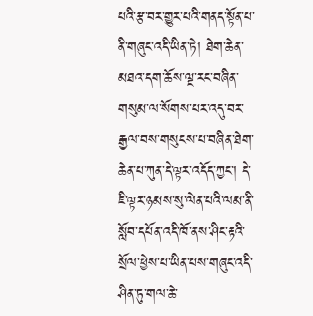པའི་རྩ་བར་གྱུར་པའི་གནད་སྟོན་པ་ནི་གཞུང་འདི་ཡིན་ཏེ། ཐེག་ཆེན་མཐའ་དག་ཆོས་ལྔ་རང་བཞིན་གསུམ་ལ་སོགས་པར་འདུ་བར་རྒྱལ་བས་གསུངས་པ་བཞིན་ཐེག་ཆེན་པ་ཀུན་དེ་ལྟར་འདོད་ཀྱང་། དེ་ཇི་ལྟར་ཉམས་སུ་ལེན་པའི་ལམ་ནི་སློབ་དཔོན་འདི་ཁོ་ནས་ཤིང་རྟའི་སྲོལ་ཕྱེས་པ་ཡིན་པས་གཞུང་འདི་ཤིན་ཏུ་གལ་ཆེ་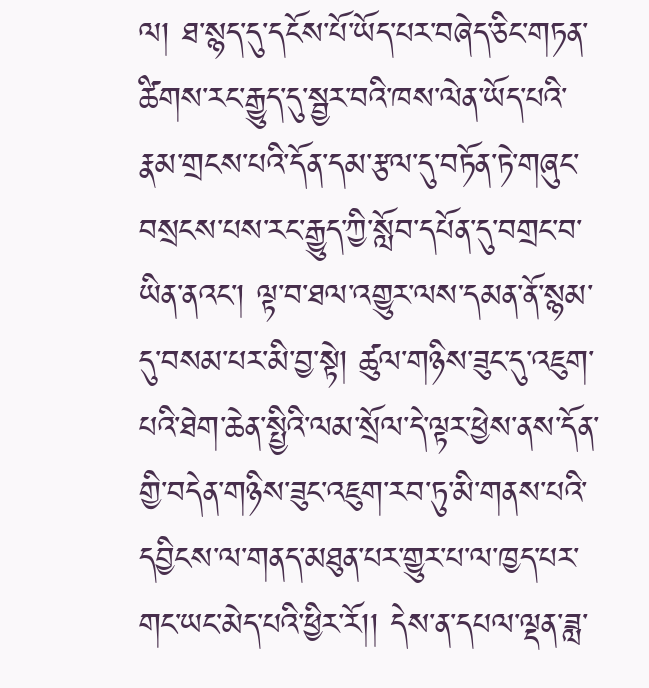ལ། ཐ་སྙད་དུ་དངོས་པོ་ཡོད་པར་བཞེད་ཅིང་གཏན་ཚིགས་རང་རྒྱུད་དུ་སྦྱར་བའི་ཁས་ལེན་ཡོད་པའི་རྣམ་གྲངས་པའི་དོན་དམ་རྩལ་དུ་བཏོན་ཏེ་གཞུང་བསྲངས་པས་རང་རྒྱུད་ཀྱི་སློབ་དཔོན་དུ་བགྲང་བ་ཡིན་ནའང་། ལྟ་བ་ཐལ་འགྱུར་ལས་དམན་ནོ་སྙམ་དུ་བསམ་པར་མི་བྱ་སྟེ། ཚུལ་གཉིས་ཟུང་དུ་འཇུག་པའི་ཐེག་ཆེན་སྤྱིའི་ལམ་སྲོལ་དེ་ལྟར་ཕྱེས་ནས་དོན་གྱི་བདེན་གཉིས་ཟུང་འཇུག་རབ་ཏུ་མི་གནས་པའི་དབྱིངས་ལ་གནད་མཐུན་པར་གྱུར་པ་ལ་ཁྱད་པར་གང་ཡང་མེད་པའི་ཕྱིར་རོ།། དེས་ན་དཔལ་ལྡན་ཟླ་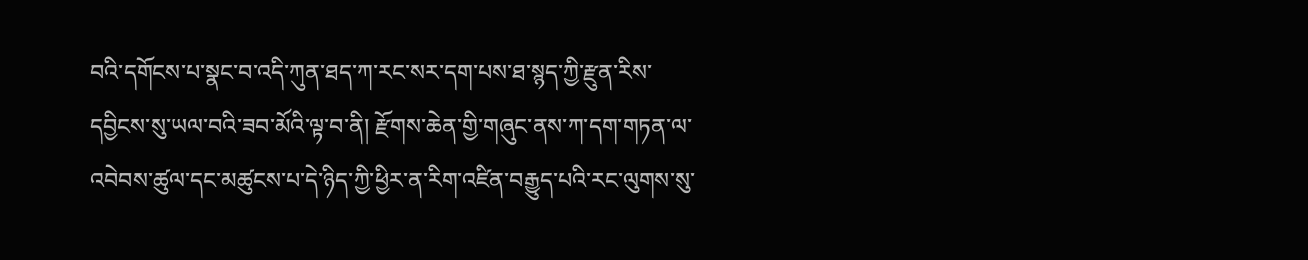བའི་དགོངས་པ་སྣང་བ་འདི་ཀུན་ཐད་ཀ་རང་སར་དག་པས་ཐ་སྙད་ཀྱི་རྫུན་རིས་དབྱིངས་སུ་ཡལ་བའི་ཟབ་མོའི་ལྟ་བ་ནི། རྫོགས་ཆེན་གྱི་གཞུང་ནས་ཀ་དག་གཏན་ལ་འབེབས་ཚུལ་དང་མཚུངས་པ་དེ་ཉིད་ཀྱི་ཕྱིར་ན་རིག་འཛིན་བརྒྱུད་པའི་རང་ལུགས་སུ་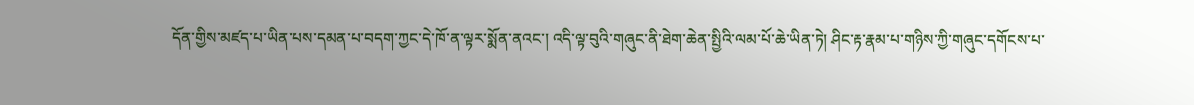དོན་གྱིས་མཛད་པ་ཡིན་པས་དམན་པ་བདག་ཀྱང་དེ་ཁོ་ན་ལྟར་སྨོན་ནའང་། འདི་ལྟ་བུའི་གཞུང་ནི་ཐེག་ཆེན་སྤྱིའི་ལམ་པོ་ཆེ་ཡིན་ཏེ། ཤིང་རྟ་རྣམ་པ་གཉིས་ཀྱི་གཞུང་དགོངས་པ་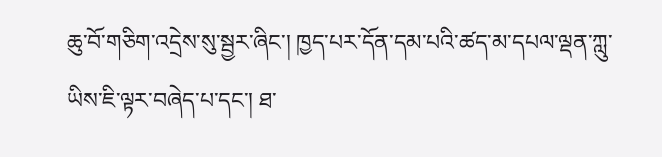ཆུ་བོ་གཅིག་འདྲེས་སུ་སྦྱར་ཞིང་། ཁྱད་པར་དོན་དམ་པའི་ཚད་མ་དཔལ་ལྡན་ཀླུ་ཡིས་ཇི་ལྟར་བཞེད་པ་དང་། ཐ་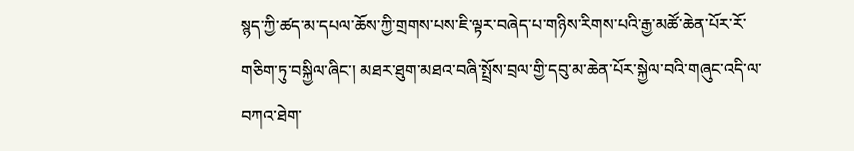སྙད་ཀྱི་ཚད་མ་དཔལ་ཆོས་ཀྱི་གྲགས་པས་ཇི་ལྟར་བཞེད་པ་གཉིས་རིགས་པའི་རྒྱ་མཚོ་ཆེན་པོར་རོ་གཅིག་ཏུ་བསྐྱིལ་ཞིང་། མཐར་ཐུག་མཐའ་བཞི་སྤྲོས་བྲལ་གྱི་དབུ་མ་ཆེན་པོར་སྐྱེལ་བའི་གཞུང་འདི་ལ་བཀའ་ཐེག་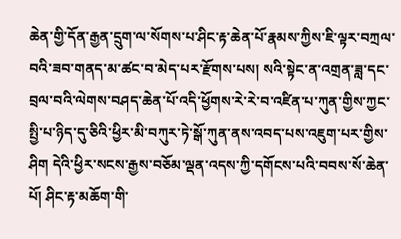ཆེན་གྱི་དོན་རྒྱན་དྲུག་ལ་སོགས་པ་ཤིང་རྟ་ཆེན་པོ་རྣམས་ཀྱིས་ཇི་ལྟར་བཀྲལ་བའི་ཟབ་གནད་མ་ཚང་བ་མེད་པར་རྫོགས་པས། སའི་སྟེང་ན་འགྲན་ཟླ་དང་བྲལ་བའི་ལེགས་བཤད་ཆེན་པོ་འདི་ཕྱོགས་རེ་རེ་བ་འཛིན་པ་ཀུན་གྱིས་ཀྱང་སྤྱི་པ་ཉིད་དུ་ཅིའི་ཕྱིར་མི་བཀུར་ཏེ་སྒོ་ཀུན་ནས་འབད་པས་འཇུག་པར་གྱིས་ཤིག དེའི་ཕྱིར་སངས་རྒྱས་བཅོམ་ལྡན་འདས་ཀྱི་དགོངས་པའི་བབས་སོ་ཆེན་པོ། ཤིང་རྟ་མཆོག་གི་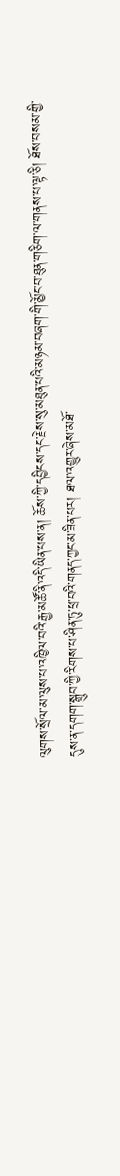ལུགས་སྲོལ་མ་ལུས་པ་འཁྱིལ་བའི་རྒྱ་མཚོ་ནི་འདི་ཡིན་པས་ན། ཆོས་ཀྱི་དབྱིངས་དང་རྗེས་སུ་མཐུན་པའི་མཉམ་བཞག་གི་མྱོང་བ་ཐུན་གཅིག་ལ་གནས་པ་ལྟ་ཅི། ཐོས་བསམ་གྱི་དུས་ན་དགག་སྒྲུབ་ཀྱི་རིགས་པ་ཤིན་ཏུ་ཕྲ་བའི་གནད་ཀྱང་མ་ཟིན་པར། ཐལ་འགྱུར་ཞེས་མཐོ་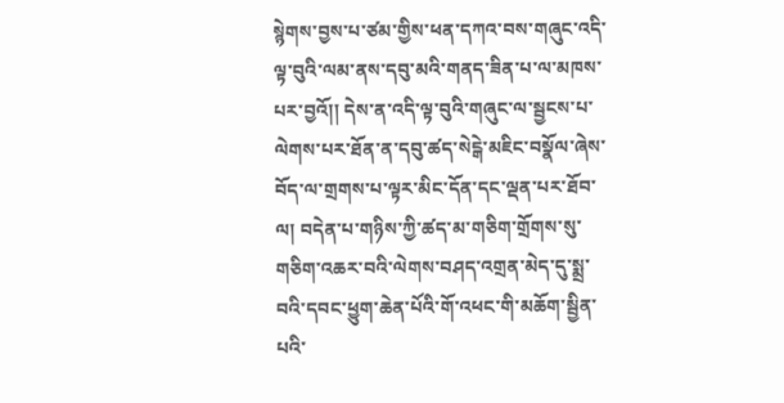སྙེགས་བྱས་པ་ཙམ་གྱིས་ཕན་དཀའ་བས་གཞུང་འདི་ལྟ་བུའི་ལམ་ནས་དབུ་མའི་གནད་ཟིན་པ་ལ་མཁས་པར་བྱའོ།། དེས་ན་འདི་ལྟ་བུའི་གཞུང་ལ་སྦྱངས་པ་ལེགས་པར་ཐོན་ན་དབུ་ཚད་སེངྒེ་མཇིང་བསྣོལ་ཞེས་བོད་ལ་གྲགས་པ་ལྟར་མིང་དོན་དང་ལྡན་པར་ཐོབ་ལ། བདེན་པ་གཉིས་ཀྱི་ཚད་མ་གཅིག་གྲོགས་སུ་གཅིག་འཆར་བའི་ལེགས་བཤད་འགྲན་མེད་དུ་སྨྲ་བའི་དབང་ཕྱུག་ཆེན་པོའི་གོ་འཕང་གི་མཆོག་སྦྱིན་པའི་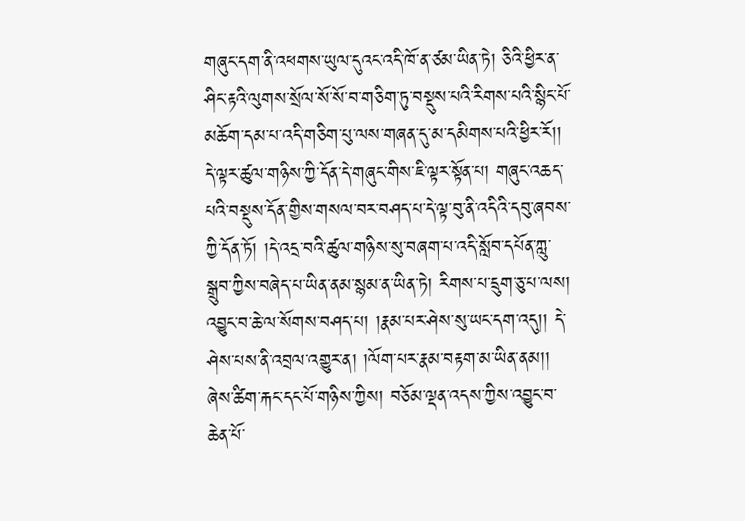གཞུང་དག་ནི་འཕགས་ཡུལ་དུའང་འདི་ཁོ་ན་ཙམ་ཡིན་ཏེ། ཅིའི་ཕྱིར་ན་ཤིང་རྟའི་ལུགས་སྲོལ་སོ་སོ་བ་གཅིག་ཏུ་བསྡུས་པའི་རིགས་པའི་སྙིང་པོ་མཆོག་དམ་པ་འདི་གཅིག་པུ་ལས་གཞན་དུ་མ་དམིགས་པའི་ཕྱིར་རོ།། དེ་ལྟར་ཚུལ་གཉིས་ཀྱི་དོན་དེ་གཞུང་གིས་ཇི་ལྟར་སྟོན་པ། གཞུང་འཆད་པའི་བསྡུས་དོན་གྱིས་གསལ་བར་བཤད་པ་དེ་ལྟ་བུ་ནི་འདིའི་དབུ་ཞབས་ཀྱི་དོན་ཏོ། །དེ་འདྲ་བའི་ཚུལ་གཉིས་སུ་བཞག་པ་འདི་སློབ་དཔོན་ཀླུ་སྒྲུབ་ཀྱིས་བཞེད་པ་ཡིན་ནམ་སྙམ་ན་ཡིན་ཏེ། རིགས་པ་དྲུག་ཅུ་པ་ལས། འབྱུང་བ་ཆེ་ལ་སོགས་བཤད་པ། །རྣམ་པར་ཤེས་སུ་ཡང་དག་འདུ།། དེ་ཤེས་པས་ནི་འབྲལ་འགྱུར་ན། །ལོག་པར་རྣམ་བརྟག་མ་ཡིན་ནམ།། ཞེས་ཚིག་རྐང་དང་པོ་གཉིས་ཀྱིས། བཅོམ་ལྡན་འདས་ཀྱིས་འབྱུང་བ་ཆེན་པོ་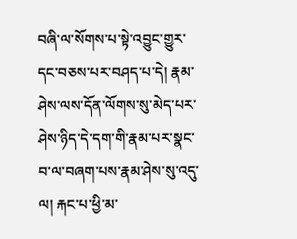བཞི་ལ་སོགས་པ་སྟེ་འབྱུང་གྱུར་དང་བཅས་པར་བཤད་པ་དེ། རྣམ་ཤེས་ལས་དོན་ལོགས་སུ་མེད་པར་ཤེས་ཉིད་དེ་དག་གི་རྣམ་པར་སྣང་བ་ལ་བཞག་པས་རྣམ་ཤེས་སུ་འདུ་ལ། རྐང་པ་ཕྱི་མ་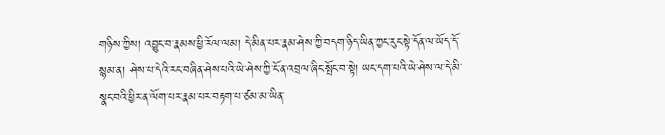གཉིས་ཀྱིས། འབྱུང་བ་རྣམས་ཕྱི་རོལ་ལམ། དེ་མིན་པར་རྣམ་ཤེས་ཀྱི་བདག་ཉིད་ཡིན་ཀྱང་རུང་སྟེ་དོན་ལ་ཡོད་དོ་སྙམ་ན། ཤེས་པ་དེའི་རང་བཞིན་ཤེས་པའི་ཡེ་ཤེས་ཀྱི་ངོ་ན་འབྲལ་ཞིང་སྤོང་བ་སྟེ། ཡང་དག་པའི་ཡེ་ཤེས་ལ་དེ་མི་སྣང་བའི་ཕྱིར་ན་ལོག་པར་རྣམ་པར་བརྟག་པ་ཙམ་མ་ཡིན་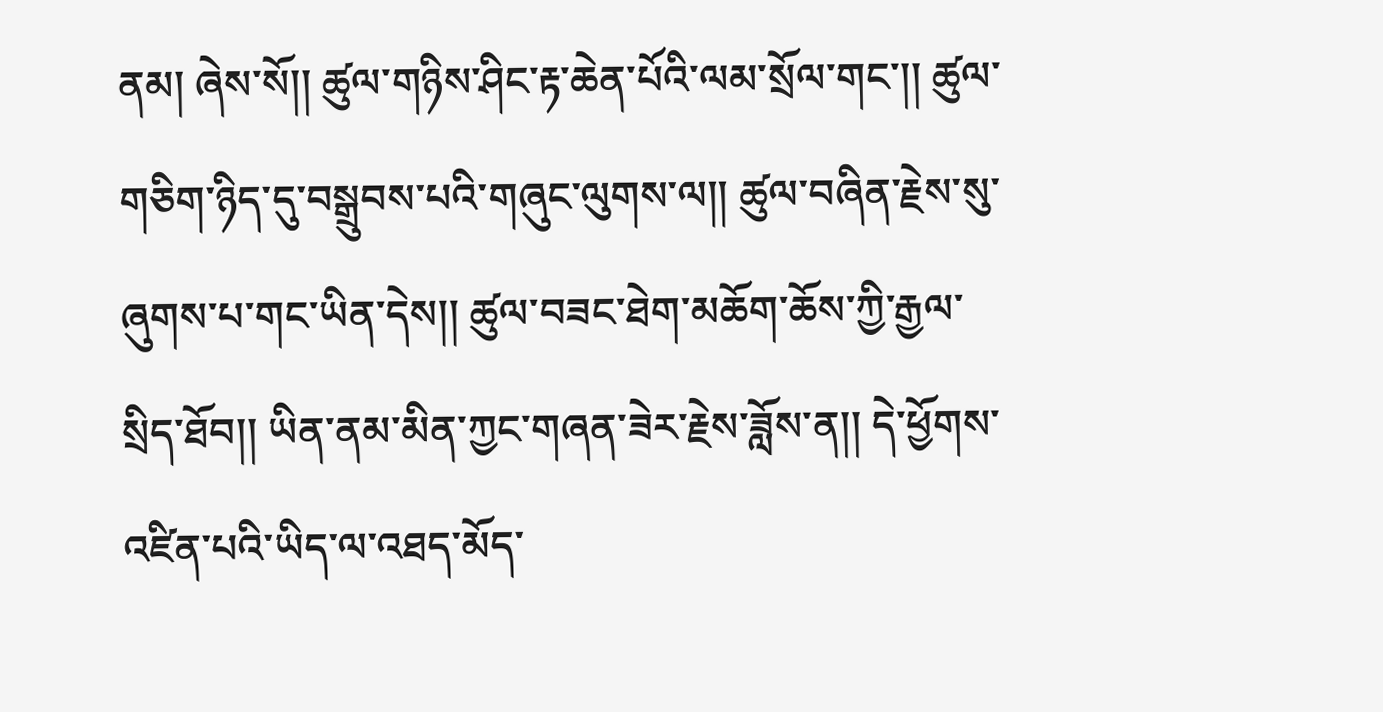ནམ། ཞེས་སོ།། ཚུལ་གཉིས་ཤིང་རྟ་ཆེན་པོའི་ལམ་སྲོལ་གང་།། ཚུལ་གཅིག་ཉིད་དུ་བསྒྲུབས་པའི་གཞུང་ལུགས་ལ།། ཚུལ་བཞིན་རྗེས་སུ་ཞུགས་པ་གང་ཡིན་དེས།། ཚུལ་བཟང་ཐེག་མཆོག་ཆོས་ཀྱི་རྒྱལ་སྲིད་ཐོབ།། ཡིན་ནམ་མིན་ཀྱང་གཞན་ཟེར་རྗེས་ཟློས་ན།། དེ་ཕྱོགས་འཛིན་པའི་ཡིད་ལ་འཐད་མོད་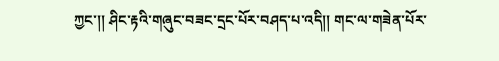ཀྱང་།། ཤིང་རྟའི་གཞུང་བཟང་དྲང་པོར་བཤད་པ་འདི།། གང་ལ་གཟེན་པོར་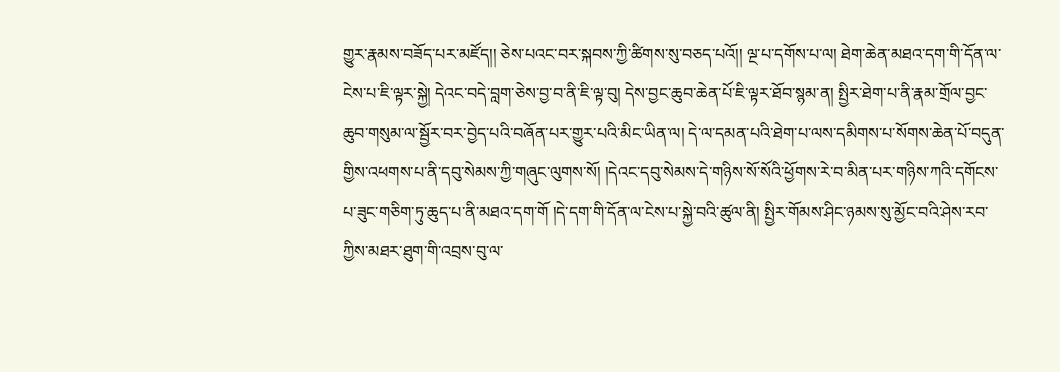གྱུར་རྣམས་བཟོད་པར་མཛོད།། ཅེས་པའང་བར་སྐབས་ཀྱི་ཚིགས་སུ་བཅད་པའོ།། ལྔ་པ་དགོས་པ་ལ། ཐེག་ཆེན་མཐའ་དག་གི་དོན་ལ་ངེས་པ་ཇི་ལྟར་སྐྱེ། དེའང་བདེ་བླག་ཅེས་བྱ་བ་ནི་ཇི་ལྟ་བུ། དེས་བྱང་ཆུབ་ཆེན་པོ་ཇི་ལྟར་ཐོབ་སྙམ་ན། སྤྱིར་ཐེག་པ་ནི་རྣམ་གྲོལ་བྱང་ཆུབ་གསུམ་ལ་སྦྱོར་བར་བྱེད་པའི་བཞོན་པར་གྱུར་པའི་མིང་ཡིན་ལ། དེ་ལ་དམན་པའི་ཐེག་པ་ལས་དམིགས་པ་སོགས་ཆེན་པོ་བདུན་གྱིས་འཕགས་པ་ནི་དབུ་སེམས་ཀྱི་གཞུང་ལུགས་སོ། །དེའང་དབུ་སེམས་དེ་གཉིས་སོ་སོའི་ཕྱོགས་རེ་བ་མིན་པར་གཉིས་ཀའི་དགོངས་པ་ཟུང་གཅིག་ཏུ་ཆུད་པ་ནི་མཐའ་དག་གོ །དེ་དག་གི་དོན་ལ་ངེས་པ་སྐྱེ་བའི་ཚུལ་ནི། སྤྱིར་གོམས་ཤིང་ཉམས་སུ་མྱོང་བའི་ཤེས་རབ་ཀྱིས་མཐར་ཐུག་གི་འབྲས་བུ་ལ་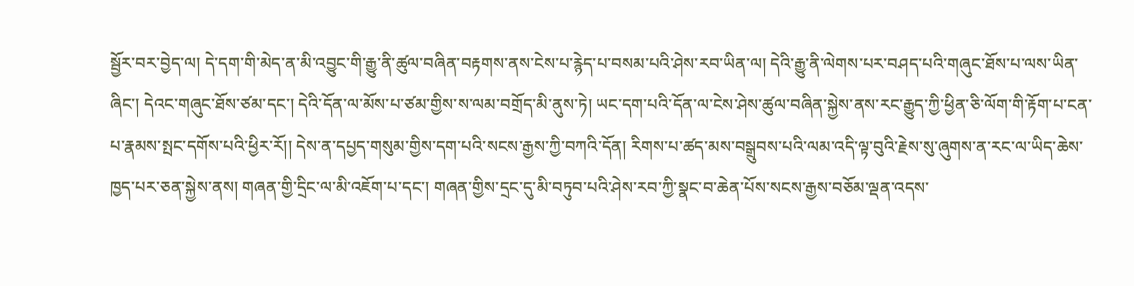སྦྱོར་བར་བྱེད་ལ། དེ་དག་གི་མེད་ན་མི་འབྱུང་གི་རྒྱུ་ནི་ཚུལ་བཞིན་བརྟགས་ནས་ངེས་པ་རྙེད་པ་བསམ་པའི་ཤེས་རབ་ཡིན་ལ། དེའི་རྒྱུ་ནི་ལེགས་པར་བཤད་པའི་གཞུང་ཐོས་པ་ལས་ཡིན་ཞིང་། དེའང་གཞུང་ཐོས་ཙམ་དང་། དེའི་དོན་ལ་མོས་པ་ཙམ་གྱིས་ས་ལམ་བགྲོད་མི་ནུས་ཏེ། ཡང་དག་པའི་དོན་ལ་ངེས་ཤེས་ཚུལ་བཞིན་སྐྱེས་ནས་རང་རྒྱུད་ཀྱི་ཕྱིན་ཅི་ལོག་གི་རྟོག་པ་ངན་པ་རྣམས་སྤང་དགོས་པའི་ཕྱིར་རོ།། དེས་ན་དཔྱད་གསུམ་གྱིས་དག་པའི་སངས་རྒྱས་ཀྱི་བཀའི་དོན། རིགས་པ་ཚད་མས་བསྒྲུབས་པའི་ལམ་འདི་ལྟ་བུའི་རྗེས་སུ་ཞུགས་ན་རང་ལ་ཡིད་ཆེས་ཁྱད་པར་ཅན་སྐྱེས་ནས། གཞན་གྱི་དྲིང་ལ་མི་འཇོག་པ་དང་། གཞན་གྱིས་དྲང་དུ་མི་བཏུབ་པའི་ཤེས་རབ་ཀྱི་སྣང་བ་ཆེན་པོས་སངས་རྒྱས་བཅོམ་ལྡན་འདས་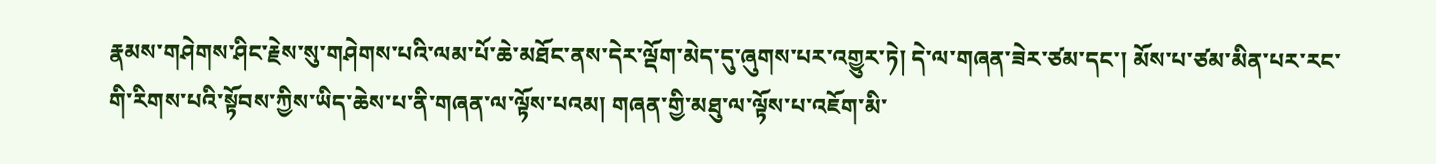རྣམས་གཤེགས་ཤིང་རྗེས་སུ་གཤེགས་པའི་ལམ་པོ་ཆེ་མཐོང་ནས་དེར་ལྡོག་མེད་དུ་ཞུགས་པར་འགྱུར་ཏེ། དེ་ལ་གཞན་ཟེར་ཙམ་དང་། མོས་པ་ཙམ་མིན་པར་རང་གི་རིགས་པའི་སྟོབས་ཀྱིས་ཡིད་ཆེས་པ་ནི་གཞན་ལ་ལྟོས་པའམ། གཞན་གྱི་མཐུ་ལ་ལྟོས་པ་འཇོག་མི་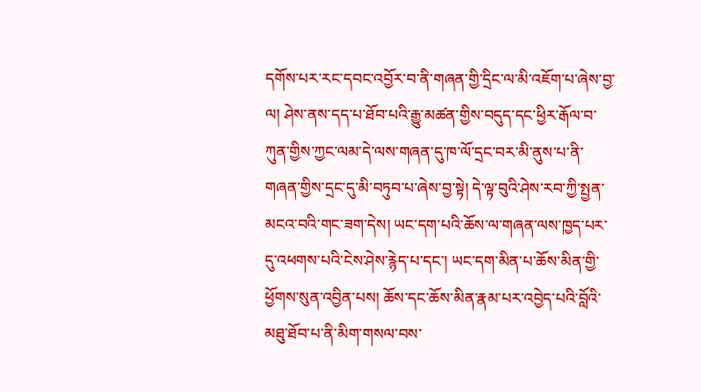དགོས་པར་རང་དབང་འབྱོར་བ་ནི་གཞན་གྱི་དྲིང་ལ་མི་འཇོག་པ་ཞེས་བྱ་ལ། ཤེས་ནས་དད་པ་ཐོབ་པའི་རྒྱུ་མཚན་གྱིས་བདུད་དང་ཕྱིར་རྒོལ་བ་ཀུན་གྱིས་ཀྱང་ལམ་དེ་ལས་གཞན་དུ་ཁ་ལོ་དྲང་བར་མི་ནུས་པ་ནི་གཞན་གྱིས་དྲང་དུ་མི་བཏུབ་པ་ཞེས་བྱ་སྟེ། དེ་ལྟ་བུའི་ཤེས་རབ་ཀྱི་སྤྱན་མངའ་བའི་གང་ཟག་དེས། ཡང་དག་པའི་ཆོས་ལ་གཞན་ལས་ཁྱད་པར་དུ་འཕགས་པའི་ངེས་ཤེས་རྙེད་པ་དང་། ཡང་དག་མིན་པ་ཆོས་མིན་གྱི་ཕྱོགས་སུན་འབྱིན་པས། ཆོས་དང་ཆོས་མིན་རྣམ་པར་འབྱེད་པའི་བློའི་མཐུ་ཐོབ་པ་ནི་མིག་གསལ་བས་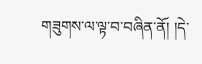གཟུགས་ལ་ལྟ་བ་བཞིན་ནོ། །དེ་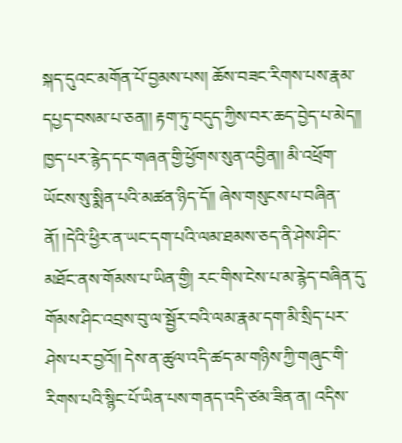སྐད་དུའང་མགོན་པོ་བྱམས་པས། ཆོས་བཟང་རིགས་པས་རྣམ་དཔྱད་བསམ་པ་ཅན།། རྟག་ཏུ་བདུད་ཀྱིས་བར་ཆད་བྱེད་པ་མེད།། ཁྱད་པར་རྙེད་དང་གཞན་གྱི་ཕྱོགས་སུན་འབྱིན།། མི་འཕྲོག་ཡོངས་སུ་སྨིན་པའི་མཚན་ཉིད་དོ།། ཞེས་གསུངས་པ་བཞིན་ནོ། །དེའི་ཕྱིར་ན་ཡང་དག་པའི་ལམ་ཐམས་ཅད་ནི་ཤེས་ཤིང་མཐོང་ནས་གོམས་པ་ཡིན་གྱི། རང་གིས་ངེས་པ་མ་རྙེད་བཞིན་དུ་གོམས་ཤིང་འབྲས་བུ་ལ་སྦྱོར་བའི་ལམ་རྣམ་དག་མི་སྲིད་པར་ཤེས་པར་བྱའོ།། དེས་ན་ཚུལ་འདི་ཚད་མ་གཉིས་ཀྱི་གཞུང་གི་རིགས་པའི་སྙིང་པོ་ཡིན་པས་གནད་འདི་ཙམ་ཟིན་ན། འདིས་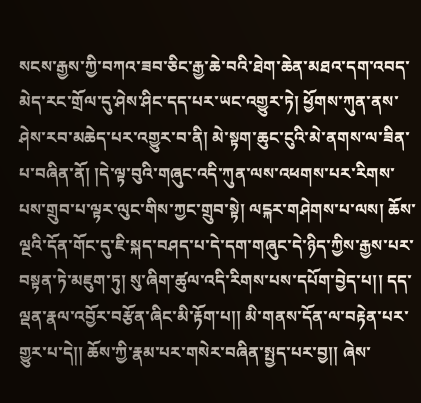སངས་རྒྱས་ཀྱི་བཀའ་ཟབ་ཅིང་རྒྱ་ཆེ་བའི་ཐེག་ཆེན་མཐའ་དག་འབད་མེད་རང་གྲོལ་དུ་ཤེས་ཤིང་དད་པར་ཡང་འགྱུར་ཏེ། ཕྱོགས་ཀུན་ནས་ཤེས་རབ་མཆེད་པར་འགྱུར་བ་ནི། མེ་སྟག་ཆུང་ངུའི་མེ་ནགས་ལ་ཟིན་པ་བཞིན་ནོ། །དེ་ལྟ་བུའི་གཞུང་འདི་ཀུན་ལས་འཕགས་པར་རིགས་པས་གྲུབ་པ་ལྟར་ལུང་གིས་ཀྱང་གྲུབ་སྟེ། ལངྐར་གཤེགས་པ་ལས། ཆོས་ལྔའི་དོན་གོང་དུ་ཇི་སྐད་བཤད་པ་དེ་དག་གཞུང་དེ་ཉིད་ཀྱིས་རྒྱས་པར་བསྟན་ཏེ་མཇུག་ཏུ། སུ་ཞིག་ཚུལ་འདི་རིགས་པས་དཔོག་བྱེད་པ།། དད་ལྡན་རྣལ་འབྱོར་བརྩོན་ཞིང་མི་རྟོག་པ།། མི་གནས་དོན་ལ་བརྟེན་པར་གྱུར་པ་དེ།། ཆོས་ཀྱི་རྣམ་པར་གསེར་བཞིན་སྤྱད་པར་བྱ།། ཞེས་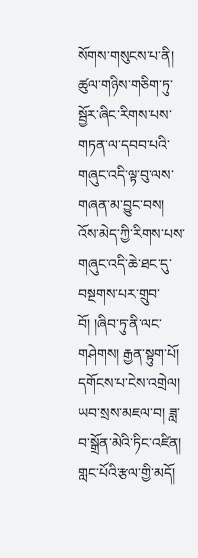སོགས་གསུངས་པ་ནི། ཚུལ་གཉིས་གཅིག་ཏུ་སྦྱོར་ཞིང་རིགས་པས་གཏན་ལ་དབབ་པའི་གཞུང་འདི་ལྟ་བུ་ལས་གཞན་མ་བྱུང་བས། འོས་མེད་ཀྱི་རིགས་པས་གཞུང་འདི་ཆེ་ཐང་དུ་བསྔགས་པར་གྲུབ་བོ། །ཞིབ་ཏུ་ནི་ལང་གཤེགས། རྒྱན་སྟུག་པོ། དགོངས་པ་ངེས་འགྲེལ། ཡབ་སྲས་མཇལ་བ། ཟླ་བ་སྒྲོན་མེའི་ཏིང་འཛིན། གླང་པོའི་རྩལ་གྱི་མདོ།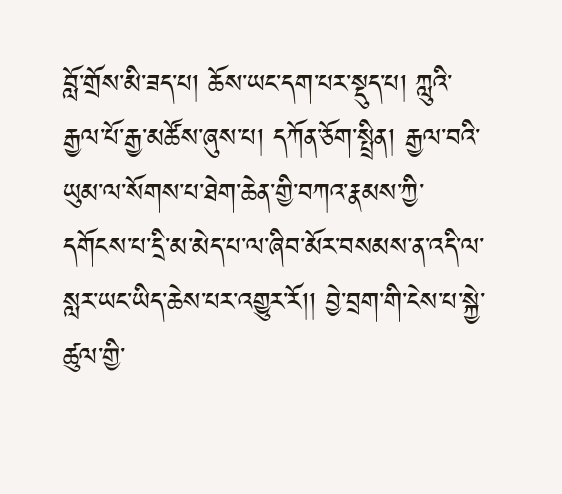བློ་གྲོས་མི་ཟད་པ། ཆོས་ཡང་དག་པར་སྡུད་པ། ཀླུའི་རྒྱལ་པོ་རྒྱ་མཚོས་ཞུས་པ། དཀོན་ཅོག་སྤྲིན། རྒྱལ་བའི་ཡུམ་ལ་སོགས་པ་ཐེག་ཆེན་གྱི་བཀའ་རྣམས་ཀྱི་དགོངས་པ་དྲི་མ་མེད་པ་ལ་ཞིབ་མོར་བསམས་ན་འདི་ལ་སླར་ཡང་ཡིད་ཆེས་པར་འགྱུར་རོ།། བྱེ་བྲག་གི་ངེས་པ་སྐྱེ་ཚུལ་གྱི་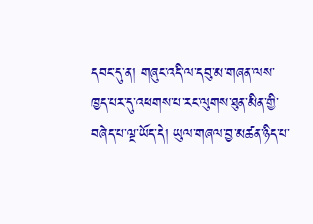དབང་དུ་ན། གཞུང་འདི་ལ་དབུ་མ་གཞན་ལས་ཁྱད་པར་དུ་འཕགས་པ་རང་ལུགས་ཐུན་མིན་གྱི་བཞེད་པ་ལྔ་ཡོད་དེ། ཡུལ་གཞལ་བྱ་མཚན་ཉིད་པ་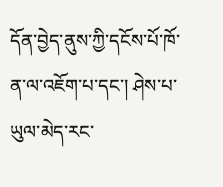དོན་བྱེད་ནུས་ཀྱི་དངོས་པོ་ཁོ་ན་ལ་འཇོག་པ་དང་། ཤེས་པ་ཡུལ་མེད་རང་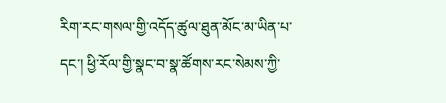རིག་རང་གསལ་གྱི་འདོད་ཚུལ་ཐུན་མོང་མ་ཡིན་པ་དང་། ཕྱི་རོལ་གྱི་སྣང་བ་སྣ་ཚོགས་རང་སེམས་ཀྱི་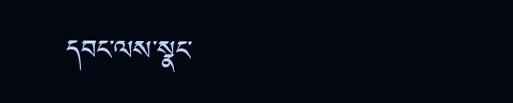དབང་ལས་སྣང་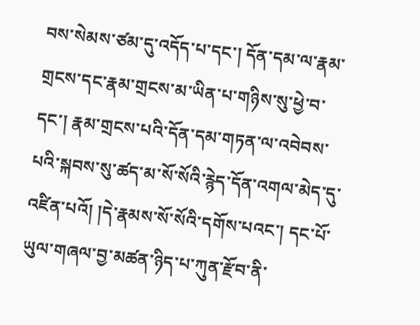བས་སེམས་ཙམ་དུ་འདོད་པ་དང་། དོན་དམ་ལ་རྣམ་གྲངས་དང་རྣམ་གྲངས་མ་ཡིན་པ་གཉིས་སུ་ཕྱེ་བ་དང་། རྣམ་གྲངས་པའི་དོན་དམ་གཏན་ལ་འབེབས་པའི་སྐབས་སུ་ཚད་མ་སོ་སོའི་རྙེད་དོན་འགལ་མེད་དུ་འཛིན་པའོ། །དེ་རྣམས་སོ་སོའི་དགོས་པའང་། དང་པོ་ཡུལ་གཞལ་བྱ་མཚན་ཉིད་པ་ཀུན་རྫོབ་ནི་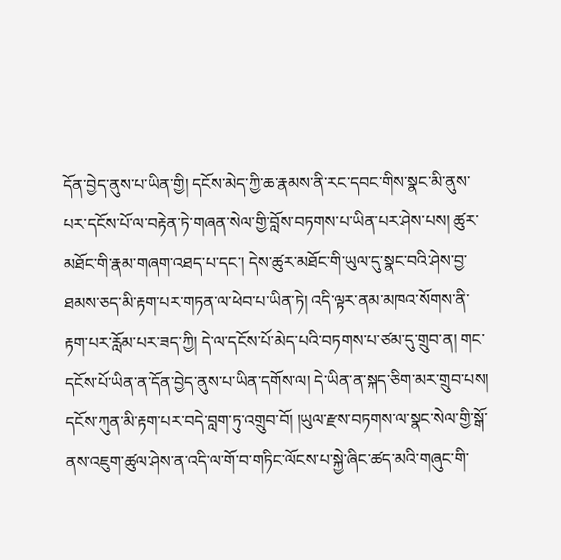དོན་བྱེད་ནུས་པ་ཡིན་གྱི། དངོས་མེད་ཀྱི་ཆ་རྣམས་ནི་རང་དབང་གིས་སྣང་མི་ནུས་པར་དངོས་པོ་ལ་བརྟེན་ཏེ་གཞན་སེལ་གྱི་བློས་བཏགས་པ་ཡིན་པར་ཤེས་པས། ཚུར་མཐོང་གི་རྣམ་གཞག་འཐད་པ་དང་། དེས་ཚུར་མཐོང་གི་ཡུལ་དུ་སྣང་བའི་ཤེས་བྱ་ཐམས་ཅད་མི་རྟག་པར་གཏན་ལ་ཕེབ་པ་ཡིན་ཏེ། འདི་ལྟར་ནམ་མཁའ་སོགས་ནི་རྟག་པར་རློམ་པར་ཟད་ཀྱི། དེ་ལ་དངོས་པོ་མེད་པའི་བཏགས་པ་ཙམ་དུ་གྲུབ་ན། གང་དངོས་པོ་ཡིན་ན་དོན་བྱེད་ནུས་པ་ཡིན་དགོས་ལ། དེ་ཡིན་ན་སྐད་ཅིག་མར་གྲུབ་པས། དངོས་ཀུན་མི་རྟག་པར་བདེ་བླག་ཏུ་འགྲུབ་བོ། །ཡུལ་རྫས་བཏགས་ལ་སྣང་སེལ་གྱི་སྒོ་ནས་འཇུག་ཚུལ་ཤེས་ན་འདི་ལ་གོ་བ་གཏིང་ལོངས་པ་སྐྱེ་ཞིང་ཚད་མའི་གཞུང་གི་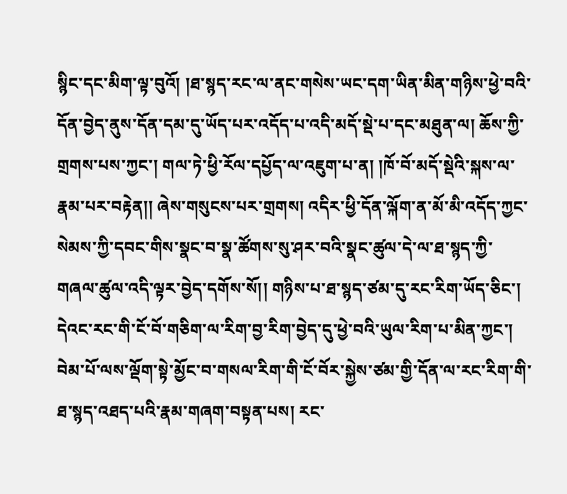སྙིང་དང་མིག་ལྟ་བུའོ། །ཐ་སྙད་རང་ལ་ནང་གསེས་ཡང་དག་ཡིན་མིན་གཉིས་ཕྱེ་བའི་དོན་བྱེད་ནུས་དོན་དམ་དུ་ཡོད་པར་འདོད་པ་འདི་མདོ་སྡེ་པ་དང་མཐུན་ལ། ཆོས་ཀྱི་གྲགས་པས་ཀྱང་། གལ་ཏེ་ཕྱི་རོལ་དཔྱོད་ལ་འཇུག་པ་ན། །ཁོ་བོ་མདོ་སྡེའི་སྐས་ལ་རྣམ་པར་བརྟེན།། ཞེས་གསུངས་པར་གྲགས། འདིར་ཕྱི་དོན་ལྐོག་ན་མོ་མི་འདོད་ཀྱང་སེམས་ཀྱི་དབང་གིས་སྣང་བ་སྣ་ཚོགས་སུ་ཤར་བའི་སྣང་ཚུལ་དེ་ལ་ཐ་སྙད་ཀྱི་གཞལ་ཚུལ་འདི་ལྟར་བྱེད་དགོས་སོ།། གཉིས་པ་ཐ་སྙད་ཙམ་དུ་རང་རིག་ཡོད་ཅིང་། དེའང་རང་གི་ངོ་བོ་གཅིག་ལ་རིག་བྱ་རིག་བྱེད་དུ་ཕྱེ་བའི་ཡུལ་རིག་པ་མིན་ཀྱང་། བེམ་པོ་ལས་ལྡོག་སྟེ་མྱོང་བ་གསལ་རིག་གི་ངོ་བོར་སྐྱེས་ཙམ་གྱི་དོན་ལ་རང་རིག་གི་ཐ་སྙད་འཐད་པའི་རྣམ་གཞག་བསྟན་པས། རང་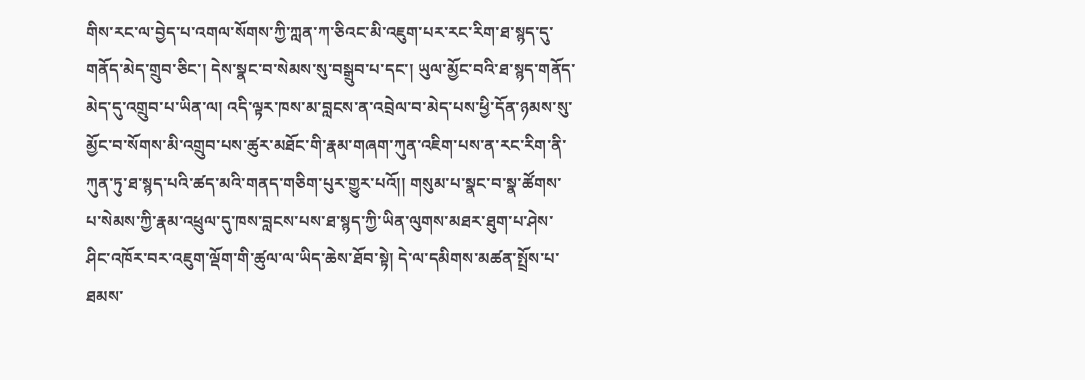གིས་རང་ལ་བྱེད་པ་འགལ་སོགས་ཀྱི་ཀླན་ཀ་ཅིའང་མི་འཇུག་པར་རང་རིག་ཐ་སྙད་དུ་གནོད་མེད་གྲུབ་ཅིང་། དེས་སྣང་བ་སེམས་སུ་བསྒྲུབ་པ་དང་། ཡུལ་མྱོང་བའི་ཐ་སྙད་གནོད་མེད་དུ་འགྲུབ་པ་ཡིན་ལ། འདི་ལྟར་ཁས་མ་བླངས་ན་འབྲེལ་བ་མེད་པས་ཕྱི་དོན་ཉམས་སུ་མྱོང་བ་སོགས་མི་འགྲུབ་པས་ཚུར་མཐོང་གི་རྣམ་གཞག་ཀུན་འཇིག་པས་ན་རང་རིག་ནི་ཀུན་ཏུ་ཐ་སྙད་པའི་ཚད་མའི་གནད་གཅིག་པུར་གྱུར་པའོ།། གསུམ་པ་སྣང་བ་སྣ་ཚོགས་པ་སེམས་ཀྱི་རྣམ་འཕྲུལ་དུ་ཁས་བླངས་པས་ཐ་སྙད་ཀྱི་ཡིན་ལུགས་མཐར་ཐུག་པ་ཤེས་ཤིང་འཁོར་བར་འཇུག་ལྡོག་གི་ཚུལ་ལ་ཡིད་ཆེས་ཐོབ་སྟེ། དེ་ལ་དམིགས་མཚན་སྤྲོས་པ་ཐམས་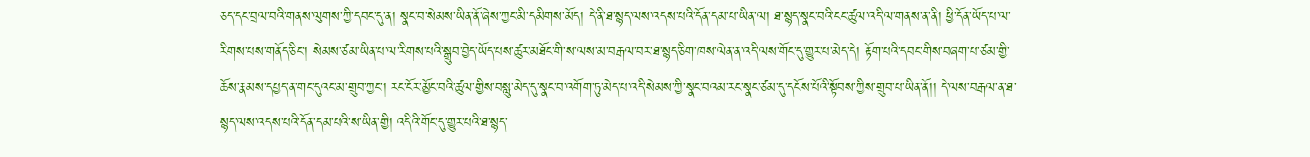ཅད་དང་བྲལ་བའི་གནས་ལུགས་ཀྱི་དབང་དུ་ན། སྣང་བ་སེམས་ཡིན་ནོ་ཞེས་ཀྱང་མི་དམིགས་མོད། དེ་ནི་ཐ་སྙད་ལས་འདས་པའི་དོན་དམ་པ་ཡིན་ལ། ཐ་སྙད་སྣང་བའི་ངང་ཚུལ་འདི་ལ་གནས་ན་ནི། ཕྱི་དོན་ཡོད་པ་ལ་རིགས་པས་གནོད་ཅིང་། སེམས་ཙམ་ཡིན་པ་ལ་རིགས་པའི་སྒྲུབ་བྱེད་ཡོད་པས་ཚུར་མཐོང་གི་ས་ལས་མ་བརྒལ་བར་ཐ་སྙད་ཅིག་ཁས་ལེན་ན་འདི་ལས་གོང་དུ་གྱུར་པ་མེད་དེ། རྟོག་པའི་དབང་གིས་བཞག་པ་ཙམ་གྱི་ཆོས་རྣམས་དཔྱད་ན་གང་དུའང་མ་གྲུབ་ཀྱང་། རང་ངོར་མྱོང་བའི་ཚུལ་གྱིས་བསླུ་མེད་དུ་སྣང་བ་འགོག་ཏུ་མེད་པ་འདི་སེམས་ཀྱི་སྣང་བའམ་རང་སྣང་ཙམ་དུ་དངོས་པོའི་སྟོབས་ཀྱིས་གྲུབ་པ་ཡིན་ནོ།། དེ་ལས་བརྒལ་ན་ཐ་སྙད་ལས་འདས་པའི་དོན་དམ་པའི་ས་ཡིན་གྱི། འདིའི་གོང་དུ་གྱུར་པའི་ཐ་སྙད་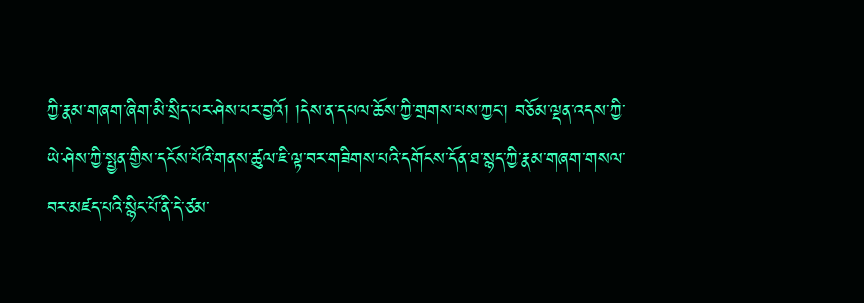ཀྱི་རྣམ་གཞག་ཞིག་མི་སྲིད་པར་ཤེས་པར་བྱའོ། །དེས་ན་དཔལ་ཆོས་ཀྱི་གྲགས་པས་ཀྱང་། བཅོམ་ལྡན་འདས་ཀྱི་ཡེ་ཤེས་ཀྱི་སྤྱན་གྱིས་དངོས་པོའི་གནས་ཚུལ་ཇི་ལྟ་བར་གཟིགས་པའི་དགོངས་དོན་ཐ་སྙད་ཀྱི་རྣམ་གཞག་གསལ་བར་མཛད་པའི་སྙིང་པོ་ནི་དེ་ཙམ་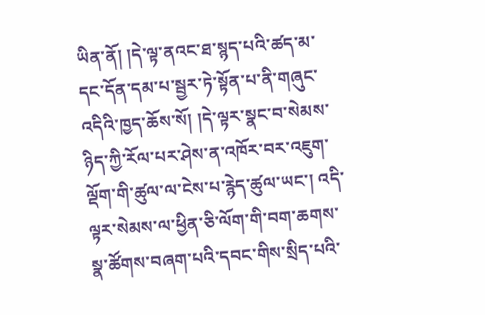ཡིན་ནོ། །དེ་ལྟ་ནའང་ཐ་སྙད་པའི་ཚད་མ་དང་དོན་དམ་པ་སྦྱར་ཏེ་སྟོན་པ་ནི་གཞུང་འདིའི་ཁྱད་ཆོས་སོ། །དེ་ལྟར་སྣང་བ་སེམས་ཉིད་ཀྱི་རོལ་པར་ཤེས་ན་འཁོར་བར་འཇུག་ལྡོག་གི་ཚུལ་ལ་ངེས་པ་རྙེད་ཚུལ་ཡང་། འདི་ལྟར་སེམས་ལ་ཕྱིན་ཅི་ལོག་གི་བག་ཆགས་སྣ་ཚོགས་བཞག་པའི་དབང་གིས་སྲིད་པའི་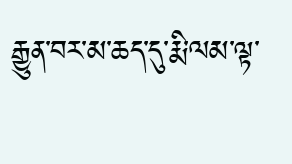རྒྱུན་བར་མ་ཆད་དུ་རྨི་ལམ་ལྟ་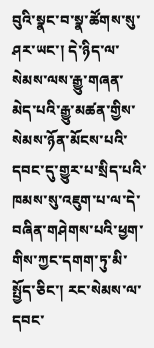བུའི་སྣང་བ་སྣ་ཚོགས་སུ་ཤར་ཡང་། དེ་ཉིད་ལ་སེམས་ལས་རྒྱུ་གཞན་མེད་པའི་རྒྱུ་མཚན་གྱིས་སེམས་ཉོན་མོངས་པའི་དབང་དུ་གྱུར་པ་སྲིད་པའི་ཁམས་སུ་འཇུག་པ་ལ་དེ་བཞིན་གཤེགས་པའི་ཕྱག་གིས་ཀྱང་དགག་ཏུ་མི་སྤྱོད་ཅིང་། རང་སེམས་ལ་དབང་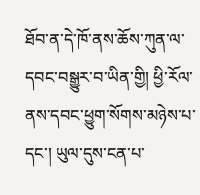ཐོབ་ན་དེ་ཁོ་ནས་ཆོས་ཀུན་ལ་དབང་བསྒྱུར་བ་ཡིན་གྱི། ཕྱི་རོལ་ནས་དབང་ཕྱུག་སོགས་མཉེས་པ་དང་། ཡུལ་དུས་ངན་པ་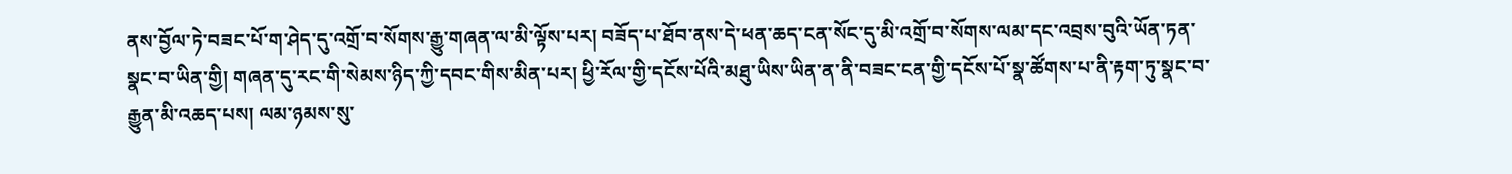ནས་བྱོལ་ཏེ་བཟང་པོ་ག་ཤེད་དུ་འགྲོ་བ་སོགས་རྒྱུ་གཞན་ལ་མི་ལྟོས་པར། བཟོད་པ་ཐོབ་ནས་དེ་ཕན་ཆད་ངན་སོང་དུ་མི་འགྲོ་བ་སོགས་ལམ་དང་འབྲས་བུའི་ཡོན་ཏན་སྣང་བ་ཡིན་གྱི། གཞན་དུ་རང་གི་སེམས་ཉིད་ཀྱི་དབང་གིས་མིན་པར། ཕྱི་རོལ་གྱི་དངོས་པོའི་མཐུ་ཡིས་ཡིན་ན་ནི་བཟང་ངན་གྱི་དངོས་པོ་སྣ་ཚོགས་པ་ནི་རྟག་ཏུ་སྣང་བ་རྒྱུན་མི་འཆད་པས། ལམ་ཉམས་སུ་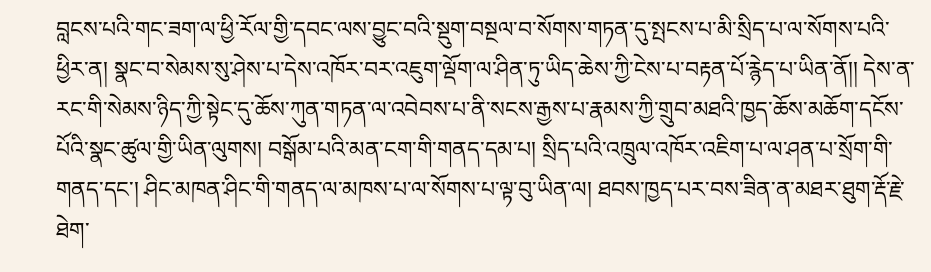བླངས་པའི་གང་ཟག་ལ་ཕྱི་རོལ་གྱི་དབང་ལས་བྱུང་བའི་སྡུག་བསྔལ་བ་སོགས་གཏན་དུ་སྤངས་པ་མི་སྲིད་པ་ལ་སོགས་པའི་ཕྱིར་ན། སྣང་བ་སེམས་སུ་ཤེས་པ་དེས་འཁོར་བར་འཇུག་ལྡོག་ལ་ཤིན་ཏུ་ཡིད་ཆེས་ཀྱི་ངེས་པ་བརྟན་པོ་རྙེད་པ་ཡིན་ནོ།། དེས་ན་རང་གི་སེམས་ཉིད་ཀྱི་སྟེང་དུ་ཆོས་ཀུན་གཏན་ལ་འབེབས་པ་ནི་སངས་རྒྱས་པ་རྣམས་ཀྱི་གྲུབ་མཐའི་ཁྱད་ཆོས་མཆོག་དངོས་པོའི་སྣང་ཚུལ་གྱི་ཡིན་ལུགས། བསྒོམ་པའི་མན་ངག་གི་གནད་དམ་པ། སྲིད་པའི་འཁྲུལ་འཁོར་འཇིག་པ་ལ་ཤན་པ་སྲོག་གི་གནད་དང་། ཤིང་མཁན་ཤིང་གི་གནད་ལ་མཁས་པ་ལ་སོགས་པ་ལྟ་བུ་ཡིན་ལ། ཐབས་ཁྱད་པར་བས་ཟིན་ན་མཐར་ཐུག་རྡོ་རྗེ་ཐེག་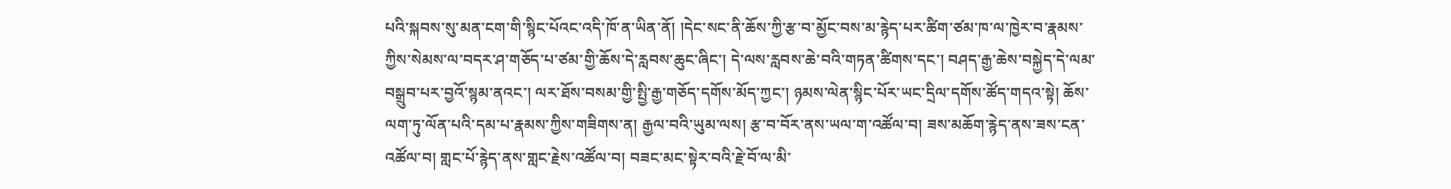པའི་སྐབས་སུ་མན་ངག་གི་སྙིང་པོའང་འདི་ཁོ་ན་ཡིན་ནོ། །དེང་སང་ནི་ཆོས་ཀྱི་རྩ་བ་མྱོང་བས་མ་རྙེད་པར་ཚིག་ཙམ་ཁ་ལ་ཁྱེར་བ་རྣམས་ཀྱིས་སེམས་ལ་བདར་ཤ་གཅོད་པ་ཙམ་གྱི་ཆོས་དེ་རླབས་ཆུང་ཞིང་། དེ་ལས་རླབས་ཆེ་བའི་གཏན་ཚིགས་དང་། བཤད་རྒྱ་ཆེས་བསྐྱེད་དེ་ལམ་བསྒྲུབ་པར་བྱའོ་སྙམ་ནའང་། ལར་ཐོས་བསམ་གྱི་སྤྱི་རྒྱ་གཅོད་དགོས་མོད་ཀྱང་། ཉམས་ལེན་སྙིང་པོར་ཡང་དྲིལ་དགོས་ཚོད་གདའ་སྟེ། ཆོས་ལག་ཏུ་ལོན་པའི་དམ་པ་རྣམས་ཀྱིས་གཟིགས་ན། རྒྱལ་བའི་ཡུམ་ལས། རྩ་བ་བོར་ནས་ཡལ་ག་འཚོལ་བ། ཟས་མཆོག་རྙེད་ནས་ཟས་ངན་འཚོལ་བ། གླང་པོ་རྙེད་ནས་གླང་རྗེས་འཚོལ་བ། བཟང་མང་སྟེར་བའི་རྗེ་བོ་ལ་མི་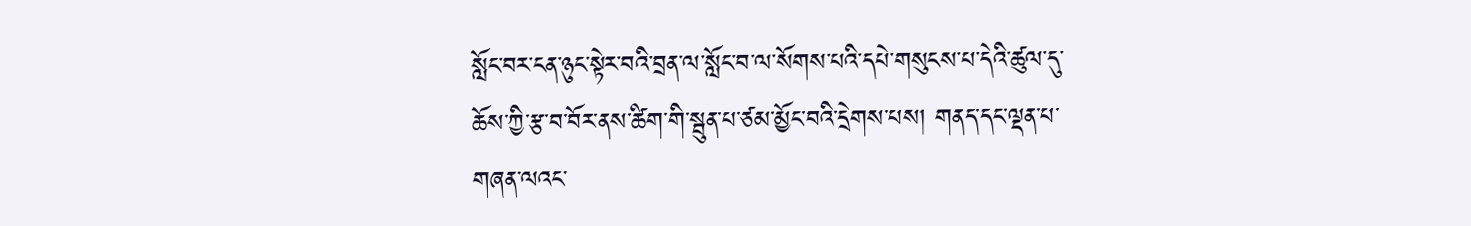སློང་བར་ངན་ཉུང་སྟེར་བའི་བྲན་ལ་སློང་བ་ལ་སོགས་པའི་དཔེ་གསུངས་པ་དེའི་ཚུལ་དུ་ཆོས་ཀྱི་རྩ་བ་བོར་ནས་ཚིག་གི་སྦུན་པ་ཙམ་མྱོང་བའི་དྲེགས་པས། གནད་དང་ལྡན་པ་གཞན་ལའང་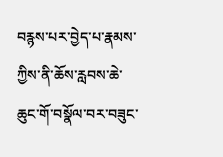བརྙས་པར་བྱེད་པ་རྣམས་ཀྱིས་ནི་ཆོས་རླབས་ཆེ་ཆུང་གོ་བསྣོལ་བར་བཟུང་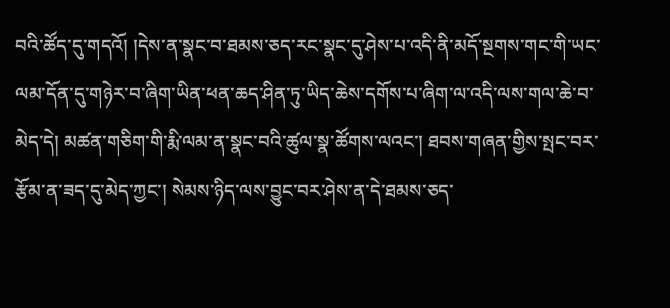བའི་ཚོད་དུ་གདའོ། །དེས་ན་སྣང་བ་ཐམས་ཅད་རང་སྣང་དུ་ཤེས་པ་འདི་ནི་མདོ་སྔགས་གང་གི་ཡང་ལམ་དོན་དུ་གཉེར་བ་ཞིག་ཡིན་ཕན་ཆད་ཤིན་ཏུ་ཡིད་ཆེས་དགོས་པ་ཞིག་ལ་འདི་ལས་གལ་ཆེ་བ་མེད་དེ། མཚན་གཅིག་གི་རྨི་ལམ་ན་སྣང་བའི་ཚུལ་སྣ་ཚོགས་ལའང་། ཐབས་གཞན་གྱིས་སྤང་བར་རྩོམ་ན་ཟད་དུ་མེད་ཀྱང་། སེམས་ཉིད་ལས་བྱུང་བར་ཤེས་ན་དེ་ཐམས་ཅད་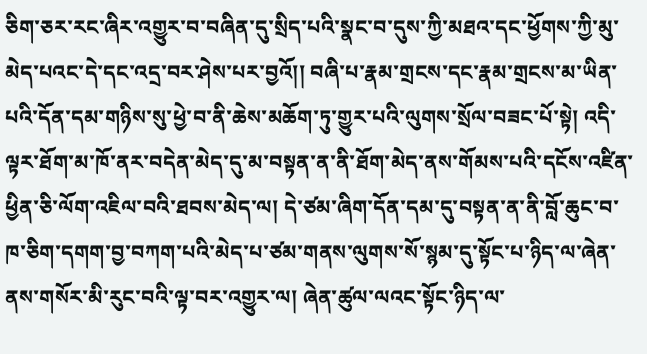ཅིག་ཅར་རང་ཞིར་འགྱུར་བ་བཞིན་དུ་སྲིད་པའི་སྣང་བ་དུས་ཀྱི་མཐའ་དང་ཕྱོགས་ཀྱི་མུ་མེད་པའང་དེ་དང་འདྲ་བར་ཤེས་པར་བྱའོ།། བཞི་པ་རྣམ་གྲངས་དང་རྣམ་གྲངས་མ་ཡིན་པའི་དོན་དམ་གཉིས་སུ་ཕྱེ་བ་ནི་ཆེས་མཆོག་ཏུ་གྱུར་པའི་ལུགས་སྲོལ་བཟང་པོ་སྟེ། འདི་ལྟར་ཐོག་མ་ཁོ་ནར་བདེན་མེད་དུ་མ་བསྟན་ན་ནི་ཐོག་མེད་ནས་གོམས་པའི་དངོས་འཛིན་ཕྱིན་ཅི་ལོག་འཇིལ་བའི་ཐབས་མེད་ལ། དེ་ཙམ་ཞིག་དོན་དམ་དུ་བསྟན་ན་ནི་བློ་ཆུང་བ་ཁ་ཅིག་དགག་བྱ་བཀག་པའི་མེད་པ་ཙམ་གནས་ལུགས་སོ་སྙམ་དུ་སྟོང་པ་ཉིད་ལ་ཞེན་ནས་གསོར་མི་རུང་བའི་ལྟ་བར་འགྱུར་ལ། ཞེན་ཚུལ་ལའང་སྟོང་ཉིད་ལ་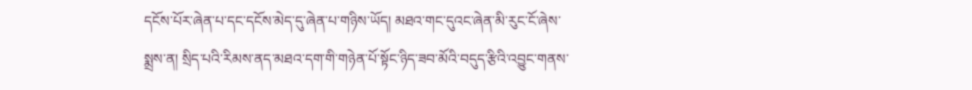དངོས་པོར་ཞེན་པ་དང་དངོས་མེད་དུ་ཞེན་པ་གཉིས་ཡོད། མཐའ་གང་དུའང་ཞེན་མི་རུང་ངོ་ཞེས་སྨྲས་ན། སྲིད་པའི་རིམས་ནད་མཐའ་དག་གི་གཉེན་པོ་སྟོང་ཉིད་ཟབ་མོའི་བདུད་རྩིའི་འབྱུང་གནས་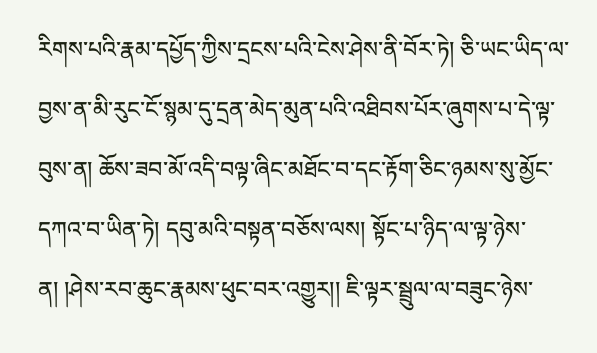རིགས་པའི་རྣམ་དཔྱོད་ཀྱིས་དྲངས་པའི་ངེས་ཤེས་ནི་བོར་ཏེ། ཅི་ཡང་ཡིད་ལ་བྱས་ན་མི་རུང་ངོ་སྙམ་དུ་དྲན་མེད་མུན་པའི་འཐིབས་པོར་ཞུགས་པ་དེ་ལྟ་བུས་ན། ཆོས་ཟབ་མོ་འདི་བལྟ་ཞིང་མཐོང་བ་དང་རྟོག་ཅིང་ཉམས་སུ་མྱོང་དཀའ་བ་ཡིན་ཏེ། དབུ་མའི་བསྟན་བཅོས་ལས། སྟོང་པ་ཉིད་ལ་ལྟ་ཉེས་ན། །ཤེས་རབ་ཆུང་རྣམས་ཕུང་བར་འགྱུར།། ཇི་ལྟར་སྦྲུལ་ལ་བཟུང་ཉེས་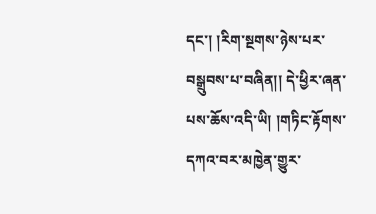དང་། །རིག་སྔགས་ཉེས་པར་བསྒྲུབས་པ་བཞིན།། དེ་ཕྱིར་ཞན་པས་ཆོས་འདི་ཡི། །གཏིང་རྟོགས་དཀའ་བར་མཁྱེན་གྱུར་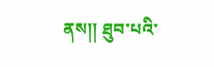ནས།། ཐུབ་པའི་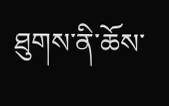ཐུགས་ནི་ཆོས་